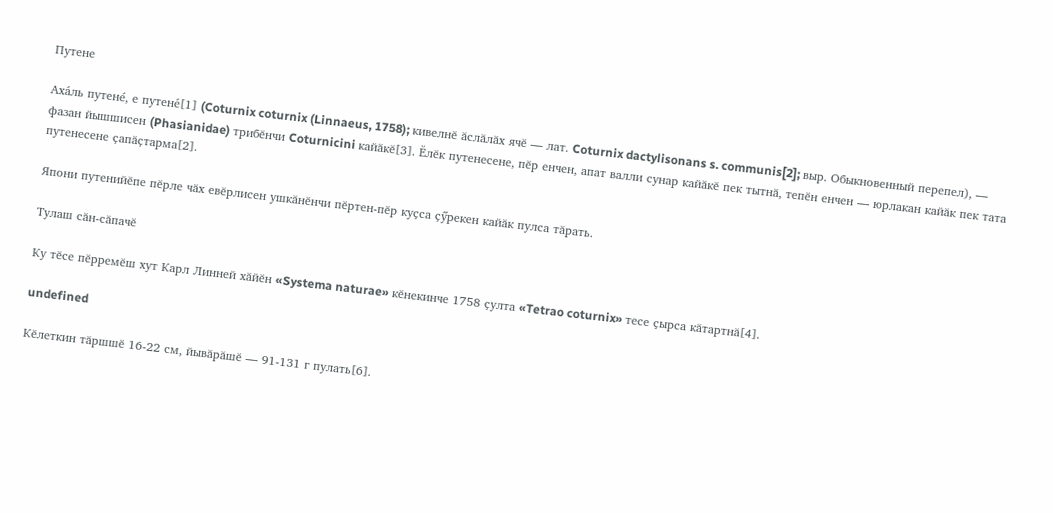Путене

Аха́ль путене́, е путене́[1] (Coturnix coturnix (Linnaeus, 1758); кивелнӗ ӑслӑлӑх ячӗ — лат. Coturnix dactylisonans s. communis[2]; выр. Обыкновенный перепел), — фазан йышшисен (Phasianidae) трибӗнчи Coturnicini кайӑкӗ[3]. Ӗлӗк путенесене, пӗр енчен, апат валли сунар кайӑкӗ пек тытнӑ, тепӗн енчен — юрлакан кайӑк пек тата путенесене ҫапӑҫтарма[2].

Япони путенийӗпе пӗрле чӑх евӗрлисен ушкӑнӗнчи пӗртен-пӗр куҫса ҫӳрекен кайӑк пулса тӑрать.

Тулаш сӑн-сӑпачӗ

Ку тӗсе пӗрремӗш хут Карл Линней хӑйӗн «Systema naturae» кӗнекинче 1758 ҫулта «Tetrao coturnix» тесе ҫырса кӑтартнӑ[4].

undefined

Кӗлеткин тӑршшӗ 16-22 см, йывӑрӑшӗ — 91-131 г пулать[6].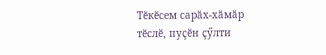Тӗкӗсем сарӑх-хӑмӑр тӗслӗ, пуҫӗн ҫӳлти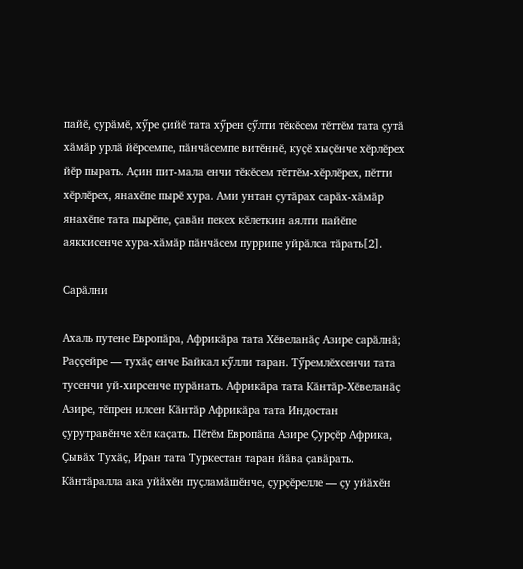пайӗ, ҫурӑмӗ, хӳре ҫийӗ тата хӳрен ҫӳлти тӗкӗсем тӗттӗм тата ҫутӑ хӑмӑр урлӑ йӗрсемпе, пӑнчӑсемпе витӗннӗ, куҫӗ хыҫӗнче хӗрлӗрех йӗр пырать. Аҫин пит-мала енчи тӗкӗсем тӗттӗм-хӗрлӗрех, пӗтти хӗрлӗрех, янахӗпе пырӗ хура. Ами унтан ҫутӑрах сарӑх-хӑмӑр янахӗпе тата пырӗпе, ҫавӑн пекех кӗлеткин аялти пайӗпе аяккисенче хура-хӑмӑр пӑнчӑсем пуррипе уйрӑлса тӑрать[2].

Сарӑлни

Ахаль путене Европӑра, Африкӑра тата Хӗвеланӑҫ Азире сарӑлнӑ; Раҫҫейре — тухӑҫ енче Байкал кӳлли таран. Тӳремлӗхсенчи тата тусенчи уй-хирсенче пурӑнать. Африкӑра тата Кӑнтӑр-Хӗвеланӑҫ Азире, тӗпрен илсен Кӑнтӑр Африкӑра тата Индостан ҫурутравӗнче хӗл каҫать. Пӗтӗм Европӑпа Азире Ҫурҫӗр Африка, Ҫывӑх Тухӑҫ, Иран тата Туркестан таран йӑва ҫавӑрать. Кӑнтӑралла ака уйӑхӗн пуҫламӑшӗнче, ҫурҫӗрелле — ҫу уйӑхӗн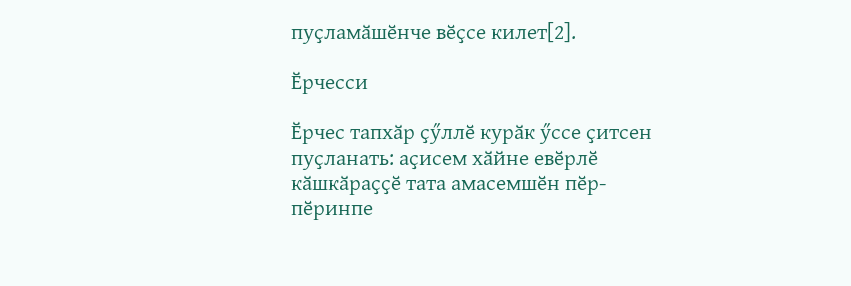пуҫламӑшӗнче вӗҫсе килет[2].

Ӗрчесси

Ӗрчес тапхӑр ҫӳллӗ курӑк ӳссе ҫитсен пуҫланать: аҫисем хӑйне евӗрлӗ кӑшкӑраҫҫӗ тата амасемшӗн пӗр-пӗринпе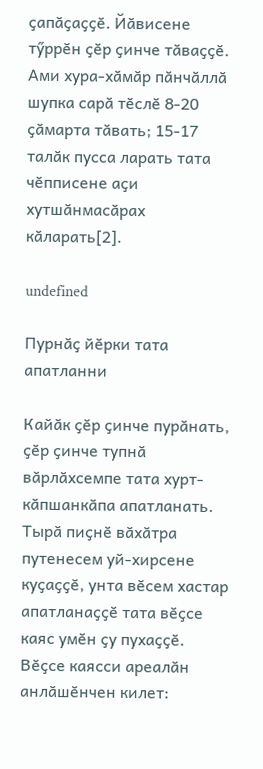ҫапӑҫаҫҫӗ. Йӑвисене тӳррӗн ҫӗр ҫинче тӑваҫҫӗ. Ами хура-хӑмӑр пӑнчӑллӑ шупка сарӑ тӗслӗ 8-20 ҫӑмарта тӑвать; 15-17 талӑк пусса ларать тата чӗпписене аҫи хутшӑнмасӑрах кӑларать[2].

undefined

Пурнӑҫ йӗрки тата апатланни

Кайӑк ҫӗр ҫинче пурӑнать, ҫӗр ҫинче тупнӑ вӑрлӑхсемпе тата хурт-кӑпшанкӑпа апатланать. Тырӑ пиҫнӗ вӑхӑтра путенесем уй-хирсене куҫаҫҫӗ, унта вӗсем хастар апатланаҫҫӗ тата вӗҫсе каяс умӗн ҫу пухаҫҫӗ. Вӗҫсе каясси ареалӑн анлӑшӗнчен килет: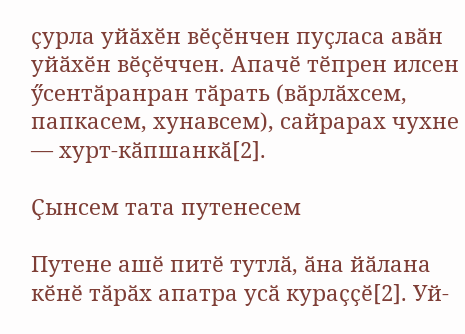ҫурла уйӑхӗн вӗҫӗнчен пуҫласа авӑн уйӑхӗн вӗҫӗччен. Апачӗ тӗпрен илсен ӳсентӑранран тӑрать (вӑрлӑхсем, папкасем, хунавсем), сайрарах чухне — хурт-кӑпшанкӑ[2].

Ҫынсем тата путенесем

Путене ашӗ питӗ тутлӑ, ӑна йӑлана кӗнӗ тӑрӑх апатра усӑ кураҫҫӗ[2]. Уй-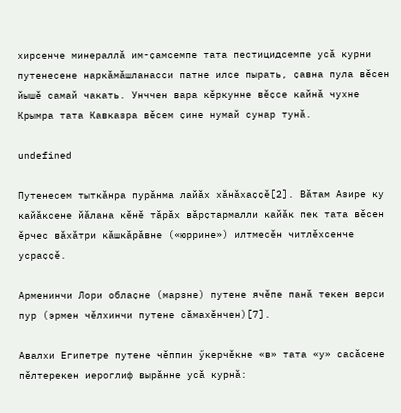хирсенче минераллӑ им-ҫамсемпе тата пестицидсемпе усӑ курни путенесене наркӑмӑшланасси патне илсе пырать, ҫавна пула вӗсен йышӗ самай чакать. Унччен вара кӗркунне вӗҫсе кайнӑ чухне Крымра тата Кавказра вӗсем ҫине нумай сунар тунӑ.

undefined

Путенесем тыткӑнра пурӑнма лайӑх хӑнӑхаҫҫӗ[2]. Вӑтам Азире ку кайӑксене йӑлана кӗнӗ тӑрӑх вӑрҫтармалли кайӑк пек тата вӗсен ӗрчес вӑхӑтри кӑшкӑрӑвне («юррине») илтмесӗн читлӗхсенче усраҫҫӗ.

Арменинчи Лори облаҫне (марзне) путене ячӗпе панӑ текен верси пур (эрмен чӗлхинчи путене сӑмахӗнчен)[7].

Авалхи Египетре путене чӗппин ӳкерчӗкне «в» тата «у» сасӑсене пӗлтерекен иероглиф вырӑнне усӑ курнӑ: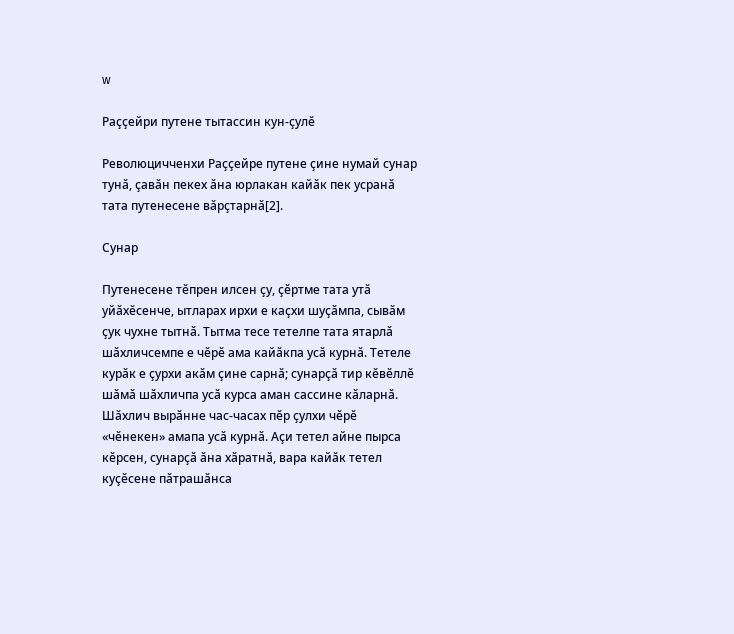w

Раҫҫейри путене тытассин кун-ҫулӗ

Революцичченхи Раҫҫейре путене ҫине нумай сунар тунӑ, ҫавӑн пекех ӑна юрлакан кайӑк пек усранӑ тата путенесене вӑрҫтарнӑ[2].

Сунар

Путенесене тӗпрен илсен ҫу, ҫӗртме тата утӑ уйӑхӗсенче, ытларах ирхи е каҫхи шуҫӑмпа, сывӑм ҫук чухне тытнӑ. Тытма тесе тетелпе тата ятарлӑ шӑхличсемпе е чӗрӗ ама кайӑкпа усӑ курнӑ. Тетеле курӑк е ҫурхи акӑм ҫине сарнӑ; сунарҫӑ тир кӗвӗллӗ шӑмӑ шӑхличпа усӑ курса аман сассине кӑларнӑ. Шӑхлич вырӑнне час-часах пӗр ҫулхи чӗрӗ «чӗнекен» амапа усӑ курнӑ. Аҫи тетел айне пырса кӗрсен, сунарҫӑ ӑна хӑратнӑ, вара кайӑк тетел куҫӗсене пӑтрашӑнса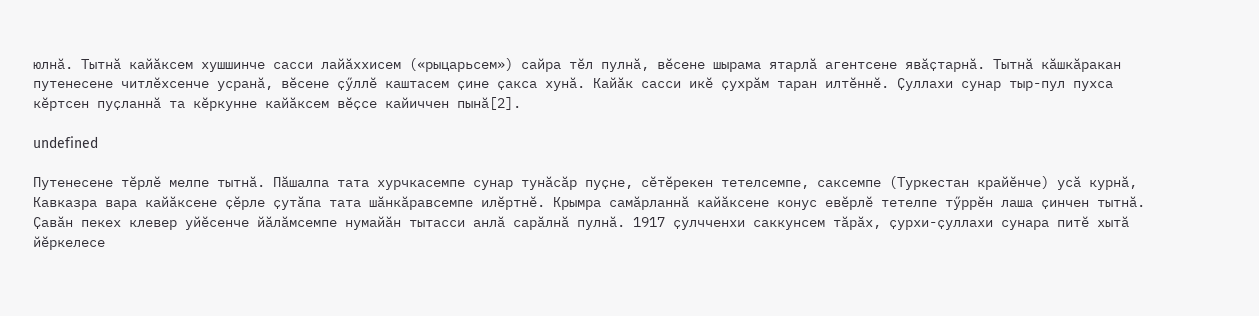юлнӑ. Тытнӑ кайӑксем хушшинче сасси лайӑххисем («рыцарьсем») сайра тӗл пулнӑ, вӗсене шырама ятарлӑ агентсене явӑҫтарнӑ. Тытнӑ кӑшкӑракан путенесене читлӗхсенче усранӑ, вӗсене ҫӳллӗ каштасем ҫине ҫакса хунӑ. Кайӑк сасси икӗ ҫухрӑм таран илтӗннӗ. Ҫуллахи сунар тыр-пул пухса кӗртсен пуҫланнӑ та кӗркунне кайӑксем вӗҫсе кайиччен пынӑ[2].

undefined

Путенесене тӗрлӗ мелпе тытнӑ. Пӑшалпа тата хурчкасемпе сунар тунӑсӑр пуҫне, сӗтӗрекен тетелсемпе, саксемпе (Туркестан крайӗнче) усӑ курнӑ, Кавказра вара кайӑксене ҫӗрле ҫутӑпа тата шӑнкӑравсемпе илӗртнӗ. Крымра самӑрланнӑ кайӑксене конус евӗрлӗ тетелпе тӳррӗн лаша ҫинчен тытнӑ. Ҫавӑн пекех клевер уйӗсенче йӑлӑмсемпе нумайӑн тытасси анлӑ сарӑлнӑ пулнӑ. 1917 ҫулчченхи саккунсем тӑрӑх, ҫурхи-ҫуллахи сунара питӗ хытӑ йӗркелесе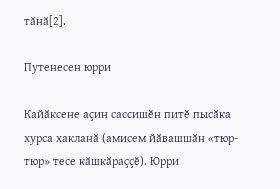тӑнӑ[2].

Путенесен юрри

Кайӑксене аҫин сассишӗн питӗ пысӑка хурса хакланӑ (амисем йӑвашшӑн «тюр-тюр» тесе кӑшкӑраҫҫӗ). Юрри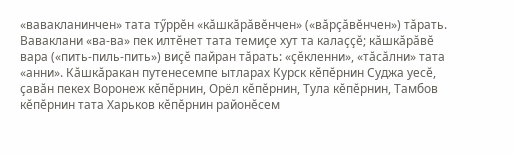«вавакланинчен» тата тӳррӗн «кӑшкӑрӑвӗнчен» («вӑрҫӑвӗнчен») тӑрать. Ваваклани «ва-ва» пек илтӗнет тата темиҫе хут та калаҫҫӗ; кӑшкӑрӑвӗ вара («пить-пиль-пить») виҫӗ пайран тӑрать: «ҫӗкленни», «тӑсӑлни» тата «анни». Кӑшкӑракан путенесемпе ытларах Курск кӗпӗрнин Суджа уесӗ, ҫавӑн пекех Воронеж кӗпӗрнин, Орёл кӗпӗрнин, Тула кӗпӗрнин, Тамбов кӗпӗрнин тата Харьков кӗпӗрнин районӗсем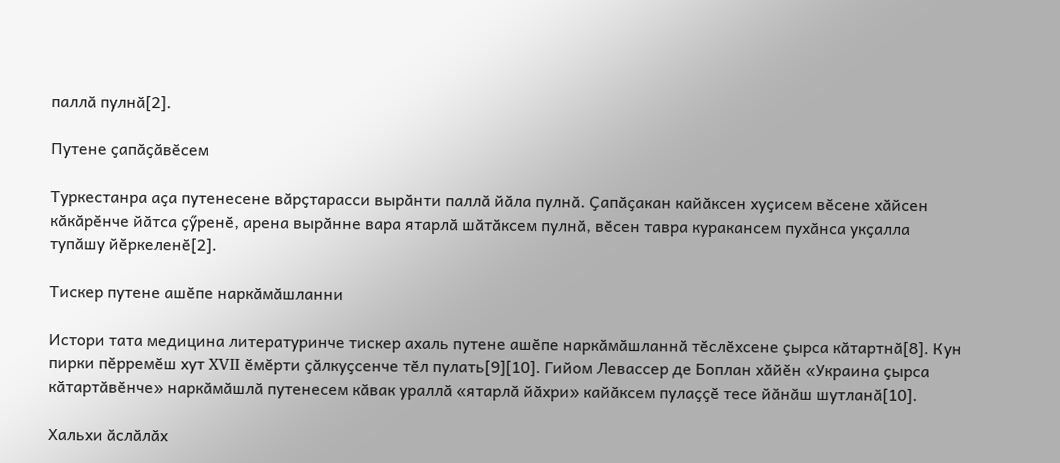паллӑ пулнӑ[2].

Путене ҫапӑҫӑвӗсем

Туркестанра аҫа путенесене вӑрҫтарасси вырӑнти паллӑ йӑла пулнӑ. Ҫапӑҫакан кайӑксен хуҫисем вӗсене хӑйсен кӑкӑрӗнче йӑтса ҫӳренӗ, арена вырӑнне вара ятарлӑ шӑтӑксем пулнӑ, вӗсен тавра куракансем пухӑнса укҫалла тупӑшу йӗркеленӗ[2].

Тискер путене ашӗпе наркӑмӑшланни

Истори тата медицина литературинче тискер ахаль путене ашӗпе наркӑмӑшланнӑ тӗслӗхсене ҫырса кӑтартнӑ[8]. Кун пирки пӗрремӗш хут XVII ӗмӗрти ҫӑлкуҫсенче тӗл пулать[9][10]. Гийом Левассер де Боплан хӑйӗн «Украина ҫырса кӑтартӑвӗнче» наркӑмӑшлӑ путенесем кӑвак ураллӑ «ятарлӑ йӑхри» кайӑксем пулаҫҫӗ тесе йӑнӑш шутланӑ[10].

Хальхи ӑслӑлӑх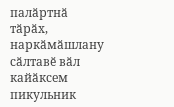палӑртнӑ тӑрӑх, наркӑмӑшлану сӑлтавӗ вӑл кайӑксем пикульник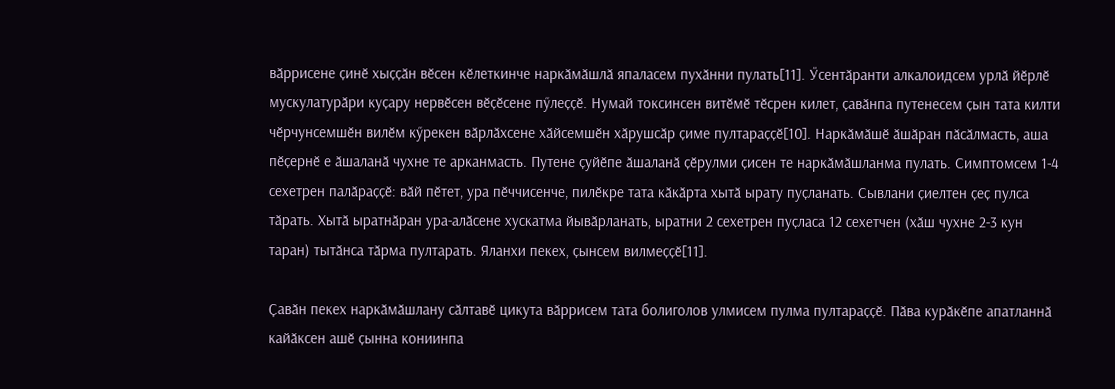вӑррисене ҫинӗ хыҫҫӑн вӗсен кӗлеткинче наркӑмӑшлӑ япаласем пухӑнни пулать[11]. Ӳсентӑранти алкалоидсем урлӑ йӗрлӗ мускулатурӑри куҫару нервӗсен вӗҫӗсене пӳлеҫҫӗ. Нумай токсинсен витӗмӗ тӗсрен килет, ҫавӑнпа путенесем ҫын тата килти чӗрчунсемшӗн вилӗм кӳрекен вӑрлӑхсене хӑйсемшӗн хӑрушсӑр ҫиме пултараҫҫӗ[10]. Наркӑмӑшӗ ӑшӑран пӑсӑлмасть, аша пӗҫернӗ е ӑшаланӑ чухне те арканмасть. Путене ҫуйӗпе ӑшаланӑ ҫӗрулми ҫисен те наркӑмӑшланма пулать. Симптомсем 1-4 сехетрен палӑраҫҫӗ: вӑй пӗтет, ура пӗччисенче, пилӗкре тата кӑкӑрта хытӑ ырату пуҫланать. Сывлани ҫиелтен ҫеҫ пулса тӑрать. Хытӑ ыратнӑран ура-алӑсене хускатма йывӑрланать, ыратни 2 сехетрен пуҫласа 12 сехетчен (хӑш чухне 2-3 кун таран) тытӑнса тӑрма пултарать. Яланхи пекех, ҫынсем вилмеҫҫӗ[11].

Ҫавӑн пекех наркӑмӑшлану сӑлтавӗ цикута вӑррисем тата болиголов улмисем пулма пултараҫҫӗ. Пӑва курӑкӗпе апатланнӑ кайӑксен ашӗ ҫынна кониинпа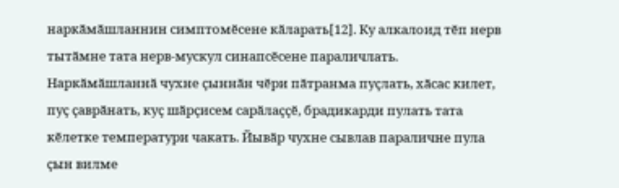наркӑмӑшланнин симптомӗсене кӑларать[12]. Ку алкалоид тӗп нерв тытӑмне тата нерв-мускул синапсӗсене параличлать. Наркӑмӑшланнӑ чухне ҫыннӑн чӗри пӑтранма пуҫлать, хӑсас килет, пуҫ ҫаврӑнать, куҫ шӑрҫисем сарӑлаҫҫӗ, брадикарди пулать тата кӗлетке температури чакать. Йывӑр чухне сывлав параличне пула ҫын вилме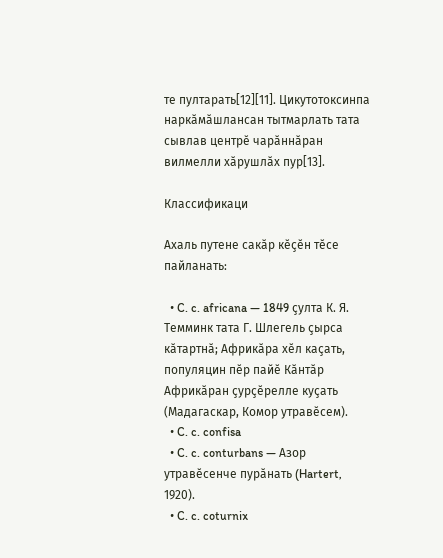те пултарать[12][11]. Цикутотоксинпа наркӑмӑшлансан тытмарлать тата сывлав центрӗ чарӑннӑран вилмелли хӑрушлӑх пур[13].

Классификаци

Ахаль путене сакӑр кӗҫӗн тӗсе пайланать:

  • C. c. africana — 1849 ҫулта К. Я. Темминк тата Г. Шлегель ҫырса кӑтартнӑ; Африкӑра хӗл каҫать, популяцин пӗр пайӗ Кӑнтӑр Африкӑран ҫурҫӗрелле куҫать (Мадагаскар, Комор утравӗсем).
  • C. c. confisa
  • C. c. conturbans — Азор утравӗсенче пурӑнать (Hartert, 1920).
  • C. c. coturnix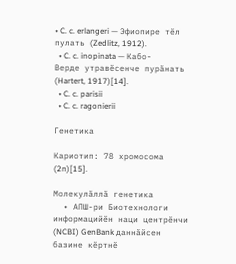• C. c. erlangeri — Эфиопире тӗл пулать (Zedlitz, 1912).
  • C. c. inopinata — Кабо-Верде утравӗсенче пурӑнать (Hartert, 1917)[14].
  • C. c. parisii
  • C. c. ragonierii

Генетика

Кариотип: 78 хромосома (2n)[15].

Молекулӑллӑ генетика
  • АПШ-ри Биотехнологи информацийӗн наци центрӗнчи (NCBI) GenBank даннӑйсен базине кӗртнӗ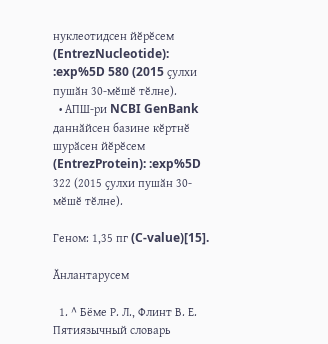нуклеотидсен йӗрӗсем (EntrezNucleotide): :exp%5D 580 (2015 ҫулхи пушӑн 30-мӗшӗ тӗлне).
  • АПШ-ри NCBI GenBank даннӑйсен базине кӗртнӗ шурӑсен йӗрӗсем (EntrezProtein): :exp%5D 322 (2015 ҫулхи пушӑн 30-мӗшӗ тӗлне).

Геном: 1,35 пг (C-value)[15].

Ӑнлантарусем

  1. ^ Бёме Р. Л., Флинт В. Е. Пятиязычный словарь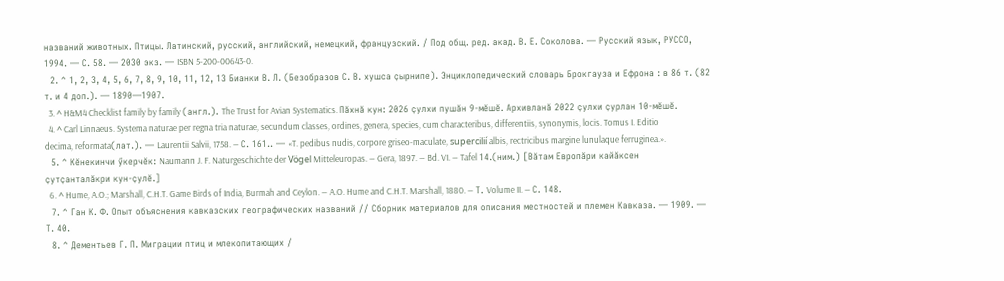названий животных. Птицы. Латинский, русский, английский, немецкий, французский. / Под общ. ред. акад. В. Е. Соколова. — Русский язык, РУССО, 1994. — С. 58. — 2030 экз. — ISBN 5-200-00643-0.
  2. ^ 1, 2, 3, 4, 5, 6, 7, 8, 9, 10, 11, 12, 13 Бианки В. Л. (Безобразов С. В. хушса ҫырнипе). Энциклопедический словарь Брокгауза и Ефрона : в 86 т. (82 т. и 4 доп.). — 1890—1907.
  3. ^ H&M4 Checklist family by family (англ.). The Trust for Avian Systematics. Пӑхнӑ кун: 2026 ҫулхи пушӑн 9-мӗшӗ. Архивланӑ 2022 ҫулхи ҫурлан 10-мӗшӗ.
  4. ^ Carl Linnaeus. Systema naturae per regna tria naturae, secundum classes, ordines, genera, species, cum characteribus, differentiis, synonymis, locis. Tomus I. Editio decima, reformata(лат.). — Laurentii Salvii, 1758. — С. 161.. — «T. pedibus nudis, corpore griseo-maculate, supercilií albis, rectricibus margine lunulaque ferruginea.».
  5. ^ Кӗнекинчи ӳкерчӗк: Naumann J. F. Naturgeschichte der Vögel Mitteleuropas. — Gera, 1897. — Bd. VI. — Tafel 14.(ним.) [Вӑтам Европӑри кайӑксен ҫутҫанталӑкри кун-ҫулӗ.]
  6. ^ Hume, A.O.; Marshall, C.H.T. Game Birds of India, Burmah and Ceylon. — A.O. Hume and C.H.T. Marshall, 1880. — Т. Volume II. — С. 148.
  7. ^ Ган К. Ф. Опыт объяснения кавказских географических названий // Сборник материалов для описания местностей и племен Кавказа. — 1909. — Т. 40.
  8. ^ Дементьев Г. П. Миграции птиц и млекопитающих /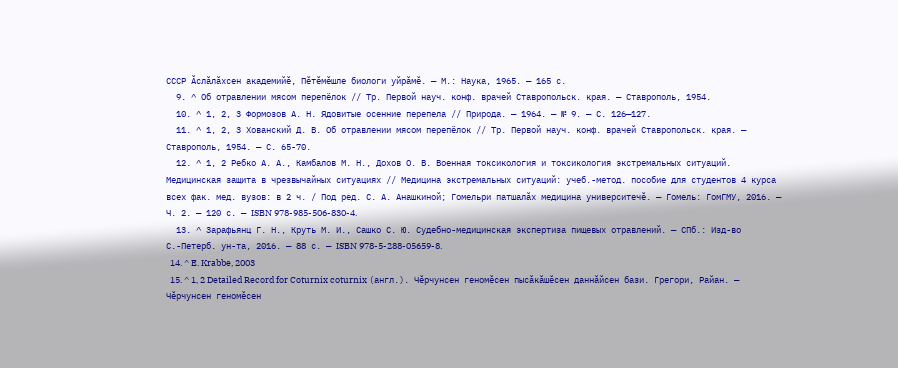СССР Ӑслӑлӑхсен академийӗ, Пӗтӗмӗшле биологи уйрӑмӗ. — М.: Наука, 1965. — 165 с.
  9. ^ Об отравлении мясом перепёлок // Тр. Первой науч. конф. врачей Ставропольск. края. — Ставрополь, 1954.
  10. ^ 1, 2, 3 Формозов А. Н. Ядовитые осенние перепела // Природа. — 1964. — № 9. — С. 126—127.
  11. ^ 1, 2, 3 Хованский Д. В. Об отравлении мясом перепёлок // Тр. Первой науч. конф. врачей Ставропольск. края. — Ставрополь, 1954. — С. 65-70.
  12. ^ 1, 2 Ребко А. А., Камбалов М. Н., Дохов О. В. Военная токсикология и токсикология экстремальных ситуаций. Медицинская защита в чрезвычайных ситуациях // Медицина экстремальных ситуаций: учеб.-метод. пособие для студентов 4 курса всех фак. мед. вузов: в 2 ч. / Под ред. С. А. Анашкиной; Гомельри патшалӑх медицина университечӗ. — Гомель: ГомГМУ, 2016. — Ч. 2. — 120 с. — ISBN 978-985-506-830-4.
  13. ^ Зарафьянц Г. Н., Круть М. И., Сашко С. Ю. Судебно-медицинская экспертиза пищевых отравлений. — СПб.: Изд-во С.-Петерб. ун-та, 2016. — 88 с. — ISBN 978-5-288-05659-8.
  14. ^ E. Krabbe, 2003
  15. ^ 1, 2 Detailed Record for Coturnix coturnix (англ.). Чӗрчунсен геномӗсен пысӑкӑшӗсен даннӑйсен бази. Грегори, Райан. — Чӗрчунсен геномӗсен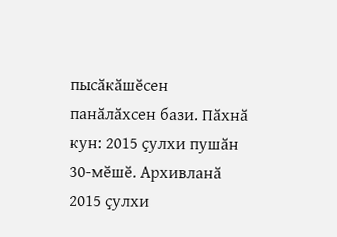пысӑкӑшӗсен панӑлӑхсен бази. Пӑхнӑ кун: 2015 ҫулхи пушӑн 30-мӗшӗ. Архивланӑ 2015 ҫулхи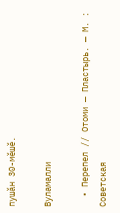пушӑн 30-мӗшӗ.

Вуламалли

  • Перепел // Отоми — Пластырь. — М. : Советская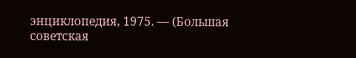энциклопедия, 1975. — (Большая советская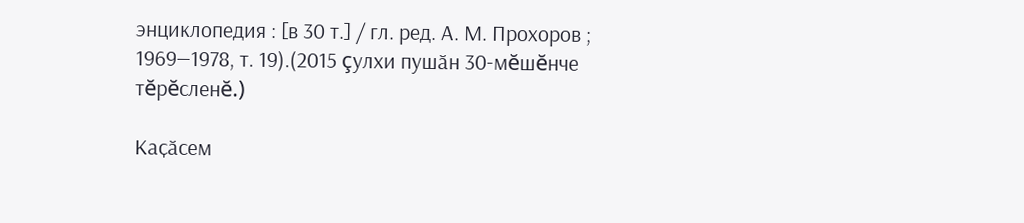энциклопедия : [в 30 т.] / гл. ред. А. М. Прохоров ; 1969—1978, т. 19).(2015 çулхи пушӑн 30-мĕшĕнче тĕрĕсленĕ.)

Каҫӑсем